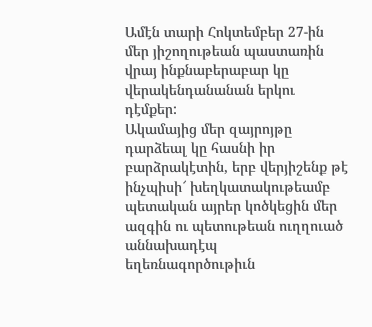Ամէն տարի Հոկտեմբեր 27-ին մեր յիշողութեան պաստառին վրայ ինքնաբերաբար կը վերակենդանանան երկու դէմքեր:
Ակամայից մեր զայրոյթը դարձեալ կը հասնի իր բարձրակէտին, երբ վերյիշենք թէ ինչպիսի՜ խեղկատակութեամբ պետական այրեր կոծկեցին մեր ազգին ու պետութեան ուղղուած աննախադէպ եղեռնագործութիւն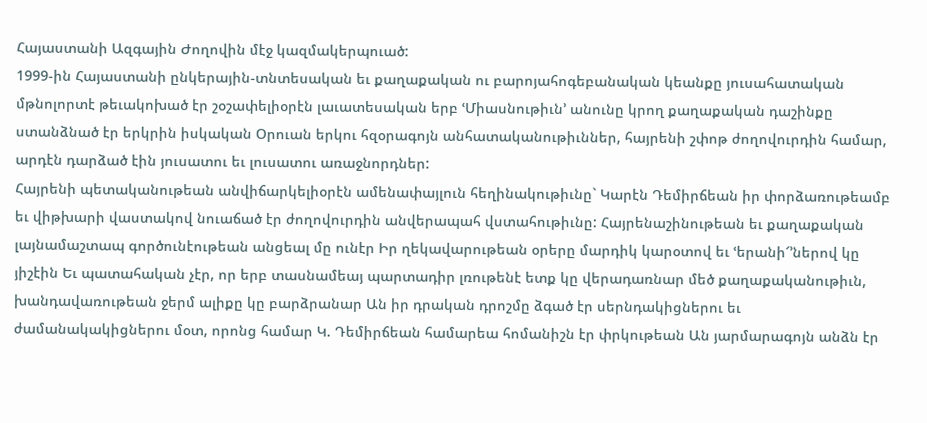Հայաստանի Ազգային Ժողովին մէջ կազմակերպուած:
1999-ին Հայաստանի ընկերային-տնտեսական եւ քաղաքական ու բարոյահոգեբանական կեանքը յուսահատական մթնոլորտէ թեւակոխած էր շօշափելիօրէն լաւատեսական երբ ՙՄիասնութիւն՚ անունը կրող քաղաքական դաշինքը ստանձնած էր երկրին իսկական Օրուան երկու հզօրագոյն անհատականութիւններ, հայրենի շփոթ ժողովուրդին համար, արդէն դարձած էին յուսատու եւ լուսատու առաջնորդներ:
Հայրենի պետականութեան անվիճարկելիօրէն ամենափայլուն հեղինակութիւնը` Կարէն Դեմիրճեան իր փորձառութեամբ եւ վիթխարի վաստակով նուաճած էր ժողովուրդին անվերապահ վստահութիւնը: Հայրենաշինութեան եւ քաղաքական լայնամաշտապ գործունէութեան անցեալ մը ունէր Իր ղեկավարութեան օրերը մարդիկ կարօտով եւ ՙերանի՜՚ներով կը յիշէին Եւ պատահական չէր, որ երբ տասնամեայ պարտադիր լռութենէ ետք կը վերադառնար մեծ քաղաքականութիւն, խանդավառութեան ջերմ ալիքը կը բարձրանար Ան իր դրական դրոշմը ձգած էր սերնդակիցներու եւ ժամանակակիցներու մօտ, որոնց համար Կ. Դեմիրճեան համարեա հոմանիշն էր փրկութեան Ան յարմարագոյն անձն էր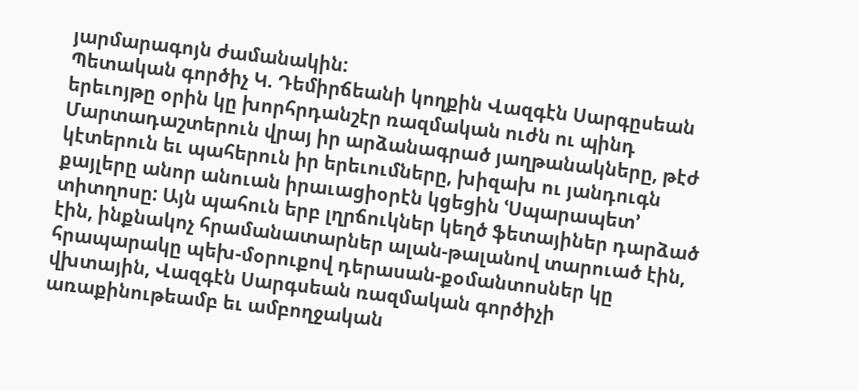յարմարագոյն ժամանակին:
Պետական գործիչ Կ. Դեմիրճեանի կողքին Վազգէն Սարգըսեան երեւոյթը օրին կը խորհրդանշէր ռազմական ուժն ու պինդ Մարտադաշտերուն վրայ իր արձանագրած յաղթանակները, թէժ կէտերուն եւ պահերուն իր երեւումները, խիզախ ու յանդուգն քայլերը անոր անուան իրաւացիօրէն կցեցին ՙՍպարապետ՚ տիտղոսը: Այն պահուն երբ լղրճուկներ կեղծ ֆետայիներ դարձած էին, ինքնակոչ հրամանատարներ ալան-թալանով տարուած էին, հրապարակը պեխ-մօրուքով դերասան-քօմանտոսներ կը վխտային, Վազգէն Սարգսեան ռազմական գործիչի առաքինութեամբ եւ ամբողջական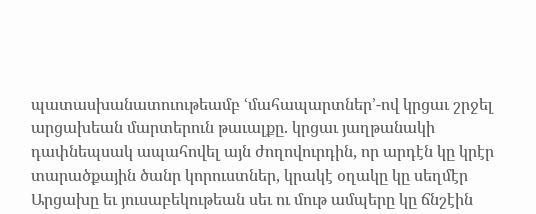պատասխանատուութեամբ ՙմահապարտներ՚-ով կրցաւ շրջել արցախեան մարտերուն թաւալքը. կրցաւ յաղթանակի դափնեպսակ ապահովել այն ժողովուրդին, որ արդէն կը կրէր տարածքային ծանր կորուստներ, կրակէ օղակը կը սեղմէր Արցախը եւ յուսաբեկութեան սեւ ու մութ ամպերը կը ճնշէին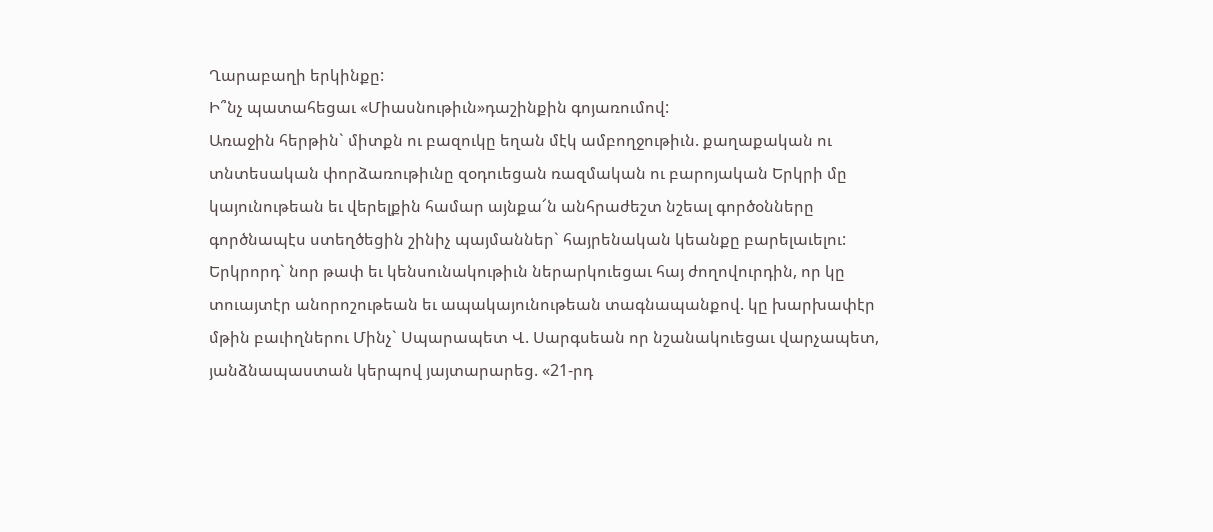Ղարաբաղի երկինքը:
Ի՞նչ պատահեցաւ «Միասնութիւն»դաշինքին գոյառումով:
Առաջին հերթին` միտքն ու բազուկը եղան մէկ ամբողջութիւն. քաղաքական ու տնտեսական փորձառութիւնը զօդուեցան ռազմական ու բարոյական Երկրի մը կայունութեան եւ վերելքին համար այնքա՜ն անհրաժեշտ նշեալ գործօնները գործնապէս ստեղծեցին շինիչ պայմաններ` հայրենական կեանքը բարելաւելու:
Երկրորդ` նոր թափ եւ կենսունակութիւն ներարկուեցաւ հայ ժողովուրդին, որ կը տուայտէր անորոշութեան եւ ապակայունութեան տագնապանքով. կը խարխափէր մթին բաւիղներու Մինչ` Սպարապետ Վ. Սարգսեան որ նշանակուեցաւ վարչապետ, յանձնապաստան կերպով յայտարարեց. «21-րդ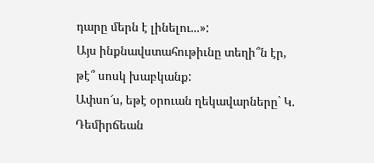դարը մերն է լինելու...»:
Այս ինքնավստահութիւնը տեղի՞ն էր, թէ՞ սոսկ խաբկանք:
Ափսո՜ս, եթէ օրուան ղեկավարները` Կ. Դեմիրճեան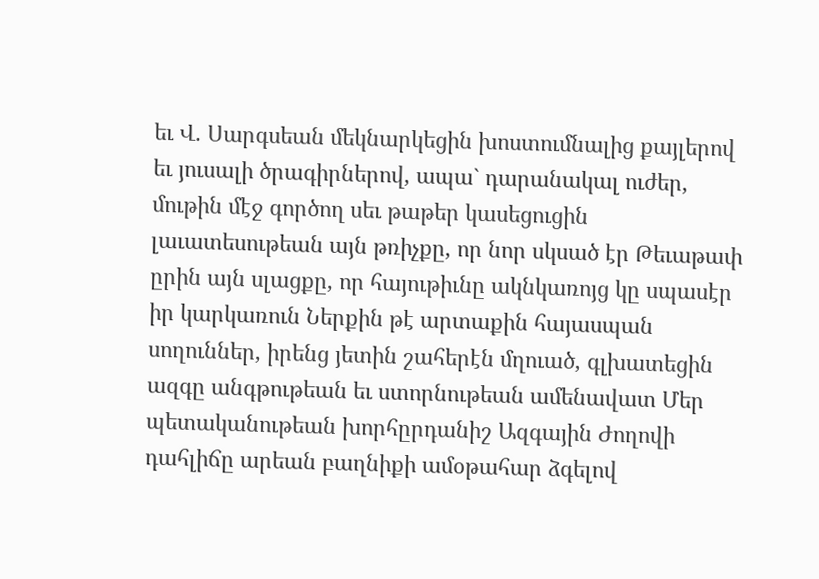եւ Վ. Սարգսեան մեկնարկեցին խոստումնալից քայլերով եւ յուսալի ծրագիրներով, ապա` դարանակալ ուժեր, մութին մէջ գործող սեւ թաթեր կասեցուցին լաւատեսութեան այն թռիչքը, որ նոր սկսած էր Թեւաթափ ըրին այն սլացքը, որ հայութիւնը ակնկառոյց կը սպասէր իր կարկառուն Ներքին թէ արտաքին հայասպան սողուններ, իրենց յետին շահերէն մղուած, գլխատեցին ազգը անգթութեան եւ ստորնութեան ամենավատ Մեր պետականութեան խորհըրդանիշ Ազգային Ժողովի դահլիճը արեան բաղնիքի ամօթահար ձգելով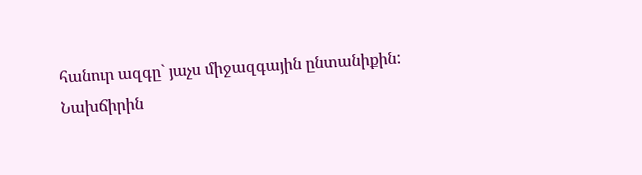հանուր ազգը` յաչս միջազգային ընտանիքին:
Նախճիրին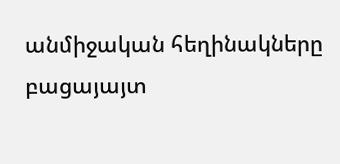անմիջական հեղինակները բացայայտ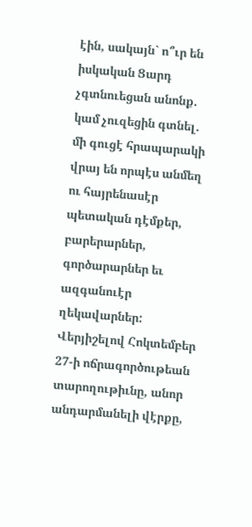էին, սակայն` ո՞ւր են իսկական Ցարդ չգտնուեցան անոնք. կամ չուզեցին գտնել. մի գուցէ հրապարակի վրայ են որպէս անմեղ ու հայրենասէր պետական դէմքեր, բարերարներ, գործարարներ եւ ազգանուէր ղեկավարներ:
Վերյիշելով Հոկտեմբեր 27-ի ոճրագործութեան տարողութիւնը, անոր անդարմանելի վէրքը,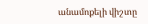անամոքելի վիշտը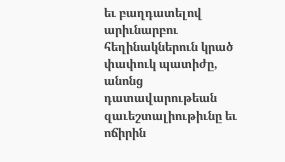եւ բաղդատելով արիւնարբու հեղինակներուն կրած փափուկ պատիժը, անոնց դատավարութեան զաւեշտալիութիւնը եւ ոճիրին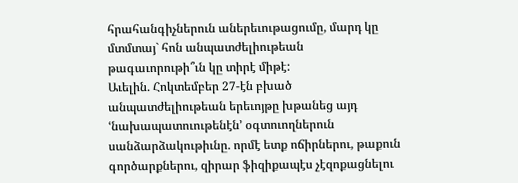հրահանգիչներուն աներեւութացումը, մարդ կը մտմտայ` հոն անպատժելիութեան թագաւորութի՞ւն կը տիրէ միթէ:
Աւելին. Հոկտեմբեր 27-էն բխած անպատժելիութեան երեւոյթը խթանեց այդ ՙնախապատուութենէն՚ օգտուողներուն սանձարձակութիւնը. որմէ ետք ոճիրներու, թաքուն գործարքներու, զիրար ֆիզիքապէս չէզոքացնելու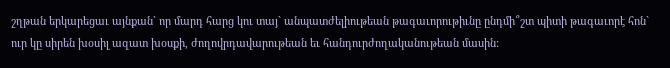շղթան երկարեցաւ այնքան` որ մարդ հարց կու տայ` անպատժելիութեան թագաւորութիւնը ընդմի՞շտ պիտի թագաւորէ հոն` ուր կը սիրեն խօսիլ ազատ խօսքի, ժողովրդավարութեան եւ հանդուրժողականութեան մասին: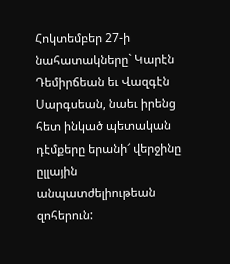Հոկտեմբեր 27-ի նահատակները` Կարէն Դեմիրճեան եւ Վազգէն Սարգսեան, նաեւ իրենց հետ ինկած պետական դէմքերը երանի՜ վերջինը ըլլային անպատժելիութեան զոհերուն: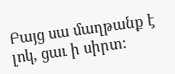Բայց սա մաղթանք է լոկ, ցաւ ի սիրտ: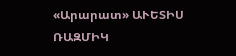«Արարատ» ԱՒԵՏԻՍ ՌԱԶՄԻԿ